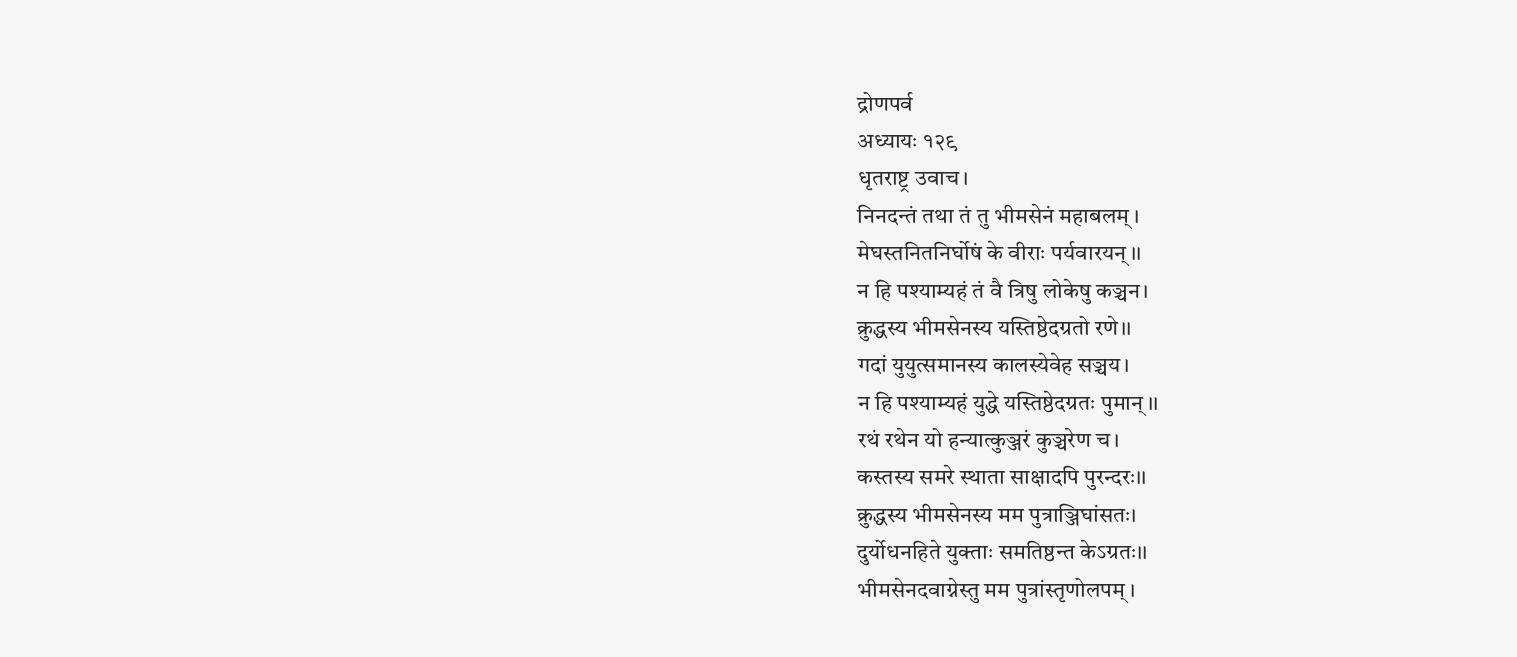द्रोणपर्व
अध्यायः १२९
धृतराष्ट्र उवाच।
निनदन्तं तथा तं तु भीमसेनं महाबलम्।
मेघस्तनितनिर्घोषं के वीराः पर्यवारयन्।।
न हि पश्याम्यहं तं वै त्रिषु लोकेषु कञ्चन।
क्रुद्धस्य भीमसेनस्य यस्तिष्ठेदग्रतो रणे।।
गदां युयुत्समानस्य कालस्येवेह सञ्चय।
न हि पश्याम्यहं युद्धे यस्तिष्ठेदग्रतः पुमान्।।
रथं रथेन यो हन्यात्कुञ्जरं कुञ्चरेण च।
कस्तस्य समरे स्थाता साक्षादपि पुरन्दरः।।
क्रुद्धस्य भीमसेनस्य मम पुत्राञ्जिघांसतः।
दुर्योधनहिते युक्ताः समतिष्ठन्त केऽग्रतः।।
भीमसेनदवाग्नेस्तु मम पुत्रांस्तृणोलपम्।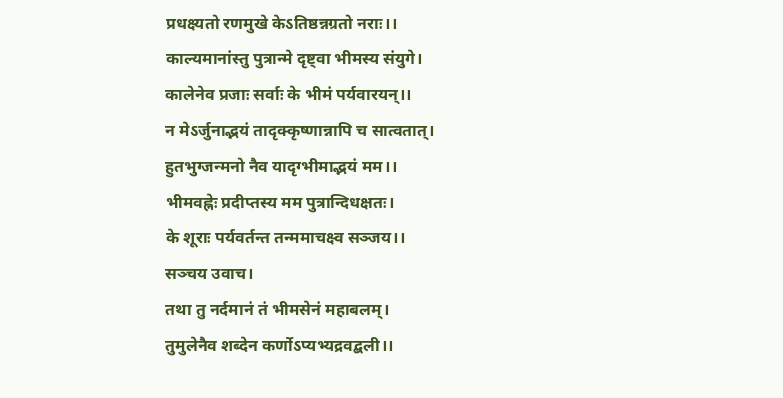प्रधक्ष्यतो रणमुखे केऽतिष्ठन्नग्रतो नराः।।
काल्यमानांस्तु पुत्रान्मे दृष्ट्वा भीमस्य संयुगे।
कालेनेव प्रजाः सर्वाः के भीमं पर्यवारयन्।।
न मेऽर्जुनाद्भयं तादृक्कृष्णान्नापि च सात्वतात्।
हुतभुग्जन्मनो नैव यादृग्भीमाद्भयं मम।।
भीमवह्नेः प्रदीप्तस्य मम पुत्रान्दिधक्षतः।
के शूराः पर्यवर्तन्त तन्ममाचक्ष्व सञ्जय।।
सञ्चय उवाच।
तथा तु नर्दमानं तं भीमसेनं महाबलम्।
तुमुलेनैव शब्देन कर्णोऽप्यभ्यद्रवद्बली।।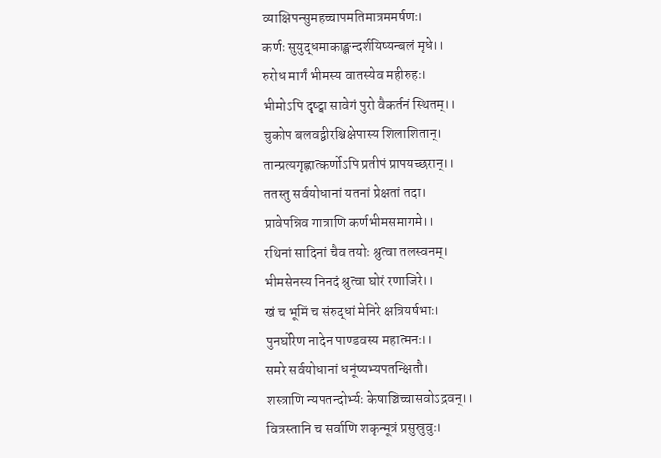व्याक्षिपन्सुमहच्चापमतिमात्रममर्षणः।
कर्णः सुयुद्धमाकाङ्क्षन्दर्शयिष्यन्बलं मृधे।।
रुरोध मार्गं भीमस्य वातस्येव महीरुहः।
भीमोऽपि दृष्ट्वा सावेगं पुरो वैकर्तनं स्थितम्।।
चुकोप बलवद्वीरश्चिक्षेपास्य शिलाशितान्।
तान्प्रत्यगृह्णात्कर्णोऽपि प्रतीपं प्रापयच्छरान्।।
ततस्तु सर्वयोधानां यतनां प्रेक्षतां तदा।
प्रावेपन्निव गात्राणि कर्णभीमसमागमे।।
रथिनां सादिनां चैव तयोः श्रुत्वा तलस्वनम्।
भीमसेनस्य निनदं श्रुत्वा घोरं रणाजिरे।।
खं च भूमिं च संरुद्धां मेनिरे क्षत्रियर्षभाः।
पुनर्घोरेण नादेन पाण्डवस्य महात्मनः।।
समरे सर्वयोधानां धनूंष्यभ्यपतन्क्षितौ।
शस्त्राणि न्यपतन्दोर्भ्यः केषाञ्चिच्चासवोऽद्रवन्।।
वित्रस्तानि च सर्वाणि शकृन्मूत्रं प्रसुस्रुवुः।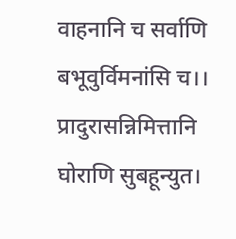वाहनानि च सर्वाणि बभूवुर्विमनांसि च।।
प्रादुरासन्निमित्तानि घोराणि सुबहून्युत।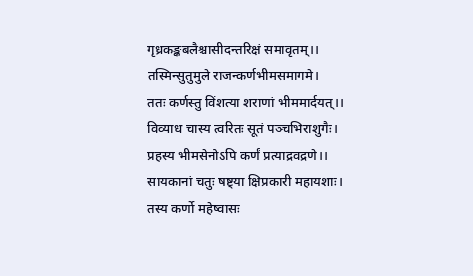गृध्रकङ्कबलैश्चासीदन्तरिक्षं समावृतम्।।
तस्मिन्सुतुमुले राजन्कर्णभीमसमागमे।
ततः कर्णस्तु विंशत्या शराणां भीममार्दयत्।।
विव्याध चास्य त्वरितः सूतं पञ्चभिराशुगैः।
प्रहस्य भीमसेनोऽपि कर्णं प्रत्याद्रवद्रणे।।
सायकानां चतुः षष्ट्या क्षिप्रकारी महायशाः।
तस्य कर्णो महेष्वासः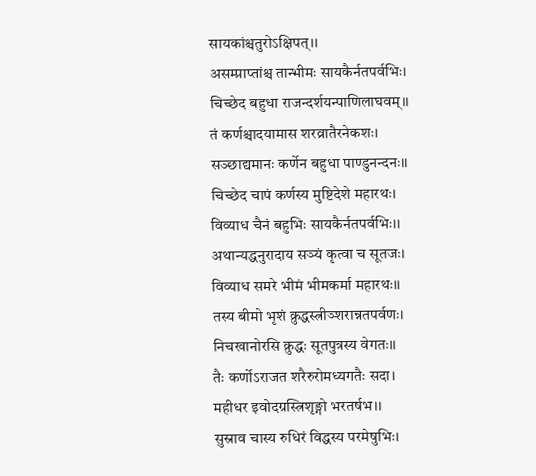सायकांश्चतुरोऽक्षिपत्।।
असम्प्राप्तांश्च तान्भीमः सायकैर्नतपर्वभिः।
चिच्छेद बहुधा राजन्दर्शयन्पाणिलाघवम्।।
तं कर्णश्चादयामास शरव्रातैरनेकशः।
सञ्छाद्यमानः कर्णेन बहुधा पाण्डुनन्दनः।।
चिच्छेद चापं कर्णस्य मुष्टिदेशे महारथः।
विव्याध चैनं बहुभिः सायकैर्नतपर्वभिः।।
अथान्यद्धनुरादाय सञ्यं कृत्वा च सूतजः।
विव्याध समरे भीमं भीमकर्मा महारथः।।
तस्य बीमो भृशं क्रुद्धस्त्रीञ्शरान्नतपर्वणः।
निचखानोरसि क्रुद्धः सूतपुत्रस्य वेगतः।।
तैः कर्णोऽराजत शरैरुरोमध्यगतैः सदा।
महीधर इवोदग्रस्त्रिशृङ्गो भरतर्षभ।।
सुस्राव चास्य रुधिरं विद्धस्य परमेषुभिः।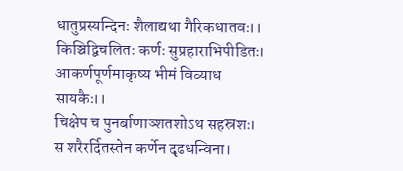धातुप्रस्यन्दिनः शैलाद्यथा गैरिकधातवः।।
किञ्चिद्विचलितः कर्णः सुप्रहाराभिपीडितः।
आकर्णपूर्णमाकृष्य भीमं विव्याध सायकैः।।
चिक्षेप च पुनर्बाणाञ्शतशोऽथ सहस्रशः।
स शरैरर्दितस्तेन कर्णेन दृढधन्विना।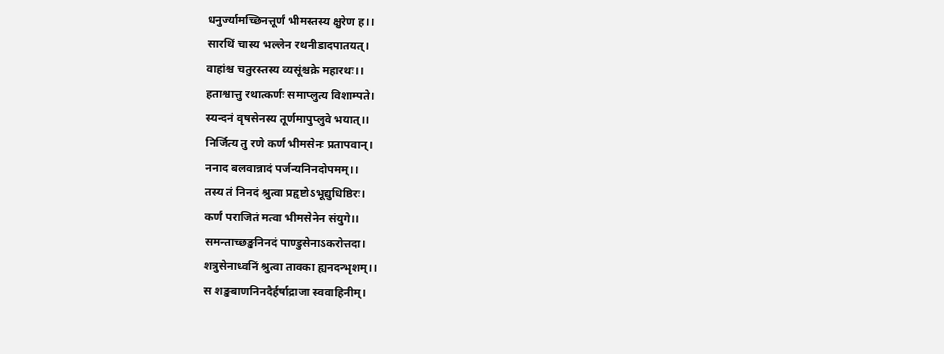धनुर्ज्यामच्छिनत्तूर्णं भीमस्तस्य क्षुरेण ह।।
सारथिं चास्य भल्लेन रथनीडादपातयत्।
वाहांश्च चतुरस्तस्य व्यसूंश्चक्रे महारथः।।
हताश्वात्तु रथात्कर्णः समाप्लुत्य विशाम्पते।
स्यन्दनं वृषसेनस्य तूर्णमापुप्लुवे भयात्।।
निर्जित्य तु रणे कर्णं भीमसेनः प्रतापवान्।
ननाद बलवान्नादं पर्जन्यनिनदोपमम्।।
तस्य तं निनदं श्रुत्वा प्रहृष्टोऽभूद्युधिष्ठिरः।
कर्णं पराजितं मत्वा भीमसेनेन संयुगे।।
समन्ताच्छङ्खनिनदं पाण्डुसेनाऽकरोत्तदा।
शत्रुसेनाध्वनिं श्रुत्वा तावका ह्यनदन्भृशम्।।
स शङ्खबाणनिनदैर्हर्षाद्राजा स्ववाहिनीम्।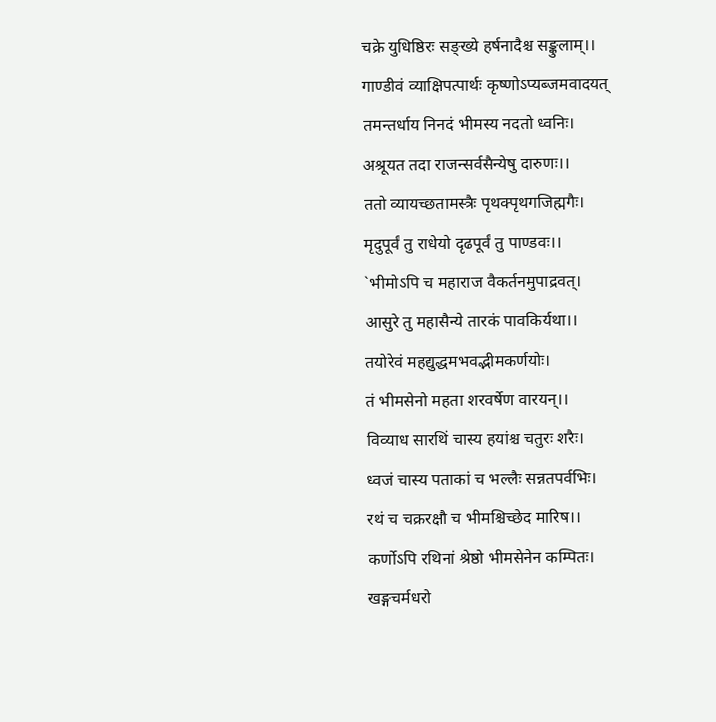चक्रे युधिष्ठिरः सङ्ख्ये हर्षनादैश्च सङ्कुलाम्।।
गाण्डीवं व्याक्षिपत्पार्थः कृष्णोऽप्यब्जमवादयत्
तमन्तर्धाय निनदं भीमस्य नदतो ध्वनिः।
अश्रूयत तदा राजन्सर्वसैन्येषु दारुणः।।
ततो व्यायच्छतामस्त्रैः पृथक्पृथगजिह्मगैः।
मृदुपूर्वं तु राधेयो दृढपूर्वं तु पाण्डवः।।
`भीमोऽपि च महाराज वैकर्तनमुपाद्रवत्।
आसुरे तु महासैन्ये तारकं पावकिर्यथा।।
तयोरेवं महद्युद्धमभवद्भीमकर्णयोः।
तं भीमसेनो महता शरवर्षेण वारयन्।।
विव्याध सारथिं चास्य हयांश्च चतुरः शरैः।
ध्वजं चास्य पताकां च भल्लैः सन्नतपर्वभिः।
रथं च चक्ररक्षौ च भीमश्चिच्छेद मारिष।।
कर्णोऽपि रथिनां श्रेष्ठो भीमसेनेन कम्पितः।
खङ्गचर्मधरो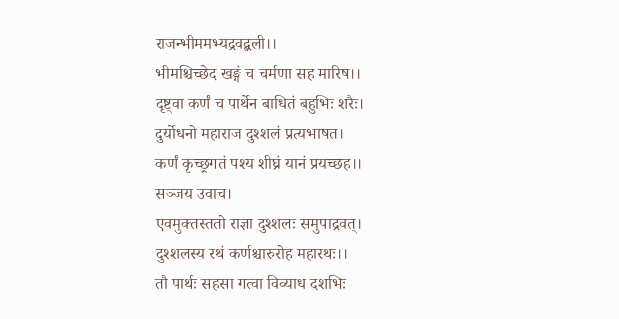राजन्भीममभ्यद्रवद्बली।।
भीमश्चिच्छेद खङ्गं च चर्मणा सह मारिष।।
दृष्ट्वा कर्णं च पार्थेन बाधितं बहुभिः शरैः।
दुर्योधनो महाराज दुश्शलं प्रत्यभाषत।
कर्णं कृच्छ्रगतं पश्य शीघ्रं यानं प्रयच्छह।।
सञ्जय उवाच।
एवमुक्तस्ततो राज्ञा दुश्शलः समुपाद्रवत्।
दुश्शलस्य रथं कर्णश्चारुरोह महारथः।।
तौ पार्थः सहसा गत्वा विव्याध दशभिः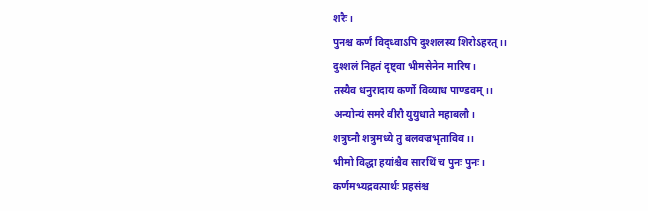शरैः।
पुनश्च कर्णं विद्ध्वाऽपि दुश्शलस्य शिरोऽहरत्।।
दुश्शलं निहतं दृष्ट्वा भीमसेनेन मारिष।
तस्यैव धनुरादाय कर्णो विव्याध पाण्डवम्।।
अन्योन्यं समरे वीरौ युयुधाते महाबलौ।
शत्रुघ्नौ शत्रुमध्ये तु बलवज्रभृताविव।।
भीमो विद्धा हयांश्चैव सारथिं च पुनः पुनः।
कर्णमभ्यद्रवत्पार्थः प्रहसंश्च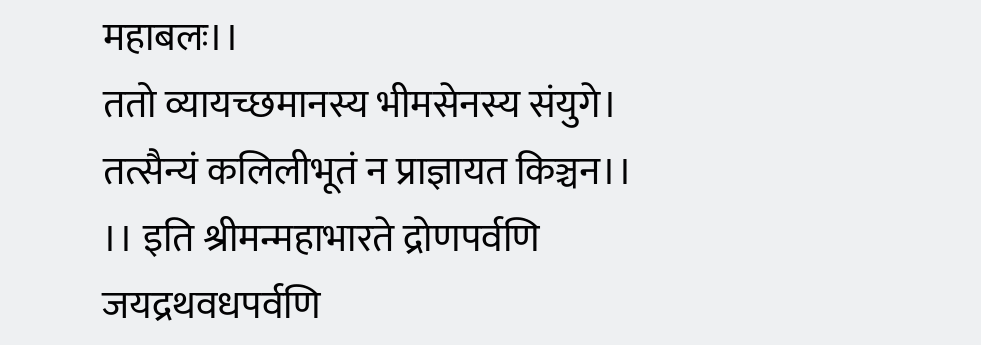महाबलः।।
ततो व्यायच्छमानस्य भीमसेनस्य संयुगे।
तत्सैन्यं कलिलीभूतं न प्राज्ञायत किञ्चन।।
।। इति श्रीमन्महाभारते द्रोणपर्वणि जयद्रथवधपर्वणि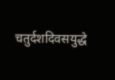चतुर्दशदिवसयुद्धे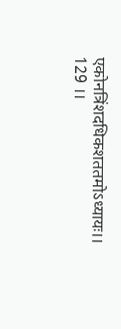एकोनत्रिंशदधिकशततमोऽध्यायः।। 129 ।।